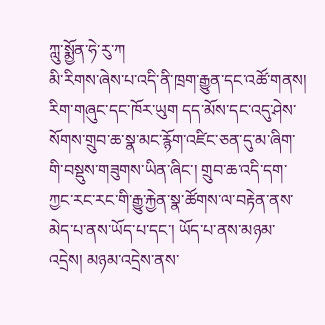ཀླུ་སྨྱོན་ཧེ་རུ་ཀ
མི་རིགས་ཞེས་པ་འདི་ནི་ཁྲག་རྒྱུན་དང་འཚོ་གནས། རིག་གཞུང་དང་ཁོར་ཡུག དད་མོས་དང་འདུ་ཤེས་སོགས་གྲུབ་ཆ་སྣ་མང་རྙོག་འཛིང་ཅན་དུ་མ་ཞིག་གི་བསྡུས་གཟུགས་ཡིན་ཞིང་། གྲུབ་ཆ་འདི་དག་ཀྱང་རང་རང་གི་རྒྱུ་རྐྱེན་སྣ་ཚོགས་ལ་བརྟེན་ནས་མེད་པ་ནས་ཡོད་པ་དང་། ཡོད་པ་ནས་མཉམ་འདྲེས། མཉམ་འདྲེས་ནས་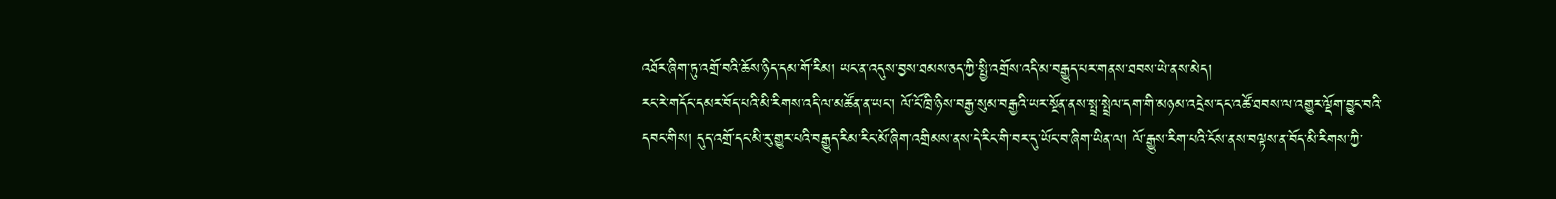འཐོར་ཞིག་ཏུ་འགྲོ་བའི་ཆོས་ཉིད་དམ་གོ་རིམ། ཡང་ན་འདུས་བྱས་ཐམས་ཅད་ཀྱི་སྤྱི་འགྲོས་འདི་མ་བརྒྱུད་པར་གནས་ཐབས་ཡེ་ནས་མེད།
རང་རེ་གདོང་དམར་བོད་པའི་མི་རིགས་འདི་ལ་མཚོན་ན་ཡང་། ལོ་ངོ་ཁྲི་ཉིས་བརྒྱ་སུམ་བརྒྱའི་ཡར་སྔོན་ནས་སྤྲ་སྤྲེལ་དག་གི་མཉམ་འདྲེས་དང་འཚོ་ཐབས་ལ་འགྱུར་ལྡོག་བྱུང་བའི་དབང་གིས། དུད་འགྲོ་དང་མི་རུ་གྱུར་པའི་བརྒྱུད་རིམ་རིང་མོ་ཞིག་འགྲིམས་ནས་དེ་རིང་གི་བར་དུ་ཡོང་བ་ཞིག་ཡིན་ལ། ལོ་རྒྱུས་རིག་པའི་ངོས་ནས་བལྟས་ན་བོད་མི་རིགས་ཀྱི་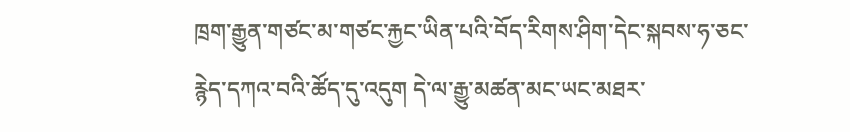ཁྲག་རྒྱུན་གཙང་མ་གཙང་རྐྱང་ཡིན་པའི་བོད་རིགས་ཤིག་དེང་སྐབས་ཧ་ཅང་རྙེད་དཀའ་བའི་ཚོད་དུ་འདུག དེ་ལ་རྒྱུ་མཚན་མང་ཡང་མཐར་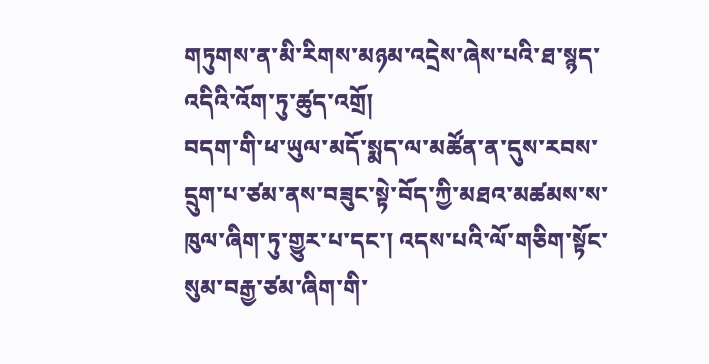གཏུགས་ན་མི་རིགས་མཉམ་འདྲེས་ཞེས་པའི་ཐ་སྙད་འདིའི་འོག་ཏུ་ཚུད་འགྲོ།
བདག་གི་ཕ་ཡུལ་མདོ་སྨད་ལ་མཚོན་ན་དུས་རབས་དྲུག་པ་ཙམ་ནས་བཟུང་སྟེ་བོད་ཀྱི་མཐའ་མཚམས་ས་ཁུལ་ཞིག་ཏུ་གྱུར་པ་དང་། འདས་པའི་ལོ་གཅིག་སྟོང་སུམ་བརྒྱ་ཙམ་ཞིག་གི་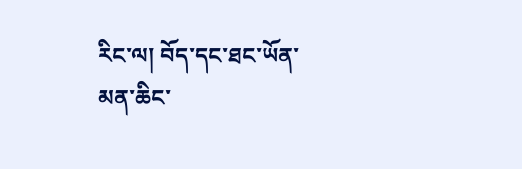རིང་ལ། བོད་དང་ཐང་ཡོན་མན་ཆིང་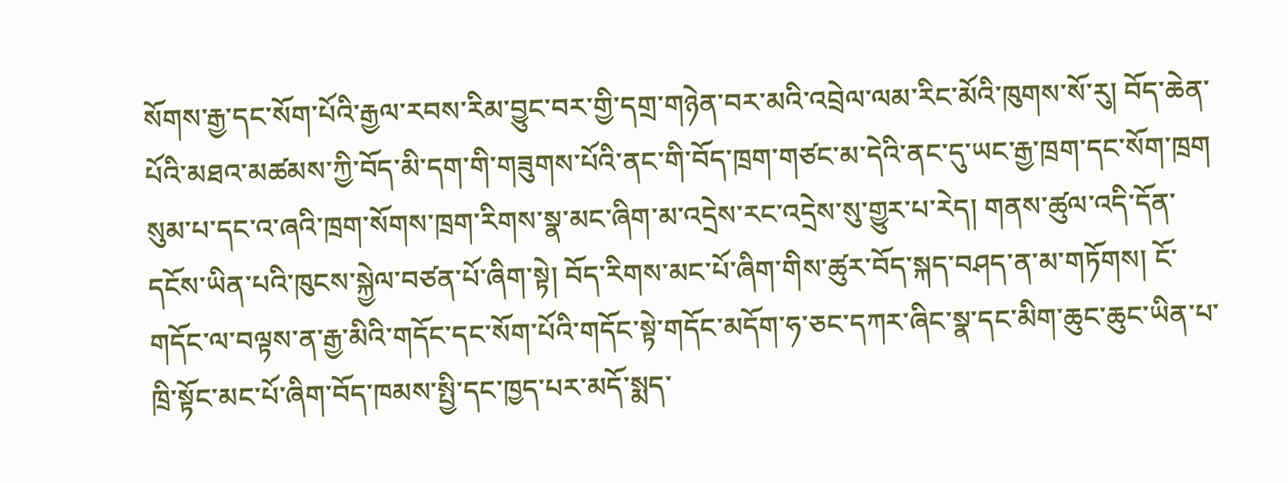སོགས་རྒྱ་དང་སོག་པོའི་རྒྱལ་རབས་རིམ་བྱུང་བར་གྱི་དགྲ་གཉེན་བར་མའི་འབྲེལ་ལམ་རིང་མོའི་ཁུགས་སོ་རུ། བོད་ཆེན་པོའི་མཐའ་མཚམས་ཀྱི་བོད་མི་དག་གི་གཟུགས་པོའི་ནང་གི་བོད་ཁྲག་གཙང་མ་དེའི་ནང་དུ་ཡང་རྒྱ་ཁྲག་དང་སོག་ཁྲག སུམ་པ་དང་འ་ཞའི་ཁྲག་སོགས་ཁྲག་རིགས་སྣ་མང་ཞིག་མ་འདྲེས་རང་འདྲེས་སུ་གྱུར་པ་རེད། གནས་ཚུལ་འདི་དོན་དངོས་ཡིན་པའི་ཁུངས་སྐྱེལ་བཙན་པོ་ཞིག་སྟེ། བོད་རིགས་མང་པོ་ཞིག་གིས་ཚུར་བོད་སྐད་བཤད་ན་མ་གཏོགས། ངོ་གདོང་ལ་བལྟས་ན་རྒྱ་མིའི་གདོང་དང་སོག་པོའི་གདོང་སྟེ་གདོང་མདོག་ཧ་ཅང་དཀར་ཞིང་སྣ་དང་མིག་ཆུང་ཆུང་ཡིན་པ་ཁྲི་སྟོང་མང་པོ་ཞིག་བོད་ཁམས་སྤྱི་དང་ཁྱད་པར་མདོ་སྨད་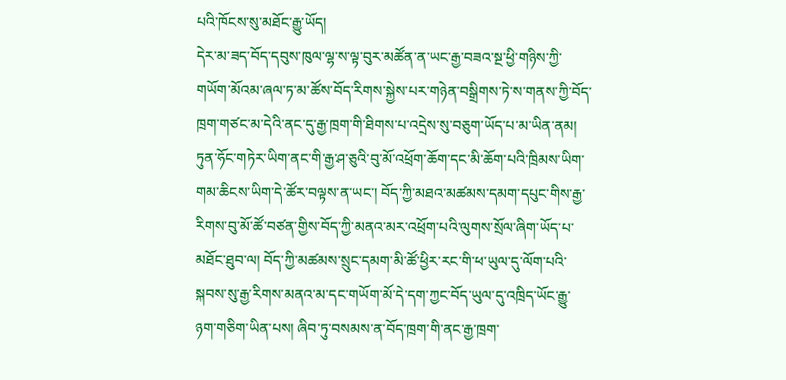པའི་ཁོངས་སུ་མཐོང་རྒྱུ་ཡོད།
དེར་མ་ཟད་བོད་དབུས་ཁུལ་ལྷ་ས་ལྟ་བུར་མཚོན་ན་ཡང་རྒྱ་བཟའ་སྔ་ཕྱི་གཉིས་ཀྱི་གཡོག་མོའམ་ཞལ་ཏ་མ་ཚོས་བོད་རིགས་སྐྱེས་པར་གཉེན་བསྒྲིགས་ཏེ་ས་གནས་ཀྱི་བོད་ཁྲག་གཙང་མ་དེའི་ནང་དུ་རྒྱ་ཁྲག་གི་ཐིགས་པ་འདྲེས་སུ་བཅུག་ཡོད་པ་མ་ཡིན་ནམ། ཏུན་ཧོང་གཏེར་ཡིག་ནང་གི་རྒྱ་ཤ་ཅུའི་བུ་མོ་འཕྲོག་ཆོག་དང་མི་ཆོག་པའི་ཁྲིམས་ཡིག་གམ་ཆིངས་ཡིག་དེ་ཚོར་བལྟས་ན་ཡང་། བོད་ཀྱི་མཐའ་མཚམས་དམག་དཔུང་གིས་རྒྱ་རིགས་བུ་མོ་ཚོ་བཙན་གྱིས་བོད་ཀྱི་མནའ་མར་འཕྲོག་པའི་ལུགས་སྲོལ་ཞིག་ཡོད་པ་མཐོང་ཐུབ་ལ། བོད་ཀྱི་མཚམས་སྲུང་དམག་མི་ཚོ་ཕྱིར་རང་གི་ཕ་ཡུལ་དུ་ལོག་པའི་སྐབས་སུ་རྒྱ་རིགས་མནའ་མ་དང་གཡོག་མོ་དེ་དག་ཀྱང་བོད་ཡུལ་དུ་འཁྲིད་ཡོང་རྒྱུ་ཉག་གཅིག་ཡིན་པས། ཞིབ་ཏུ་བསམས་ན་བོད་ཁྲག་གི་ནང་རྒྱ་ཁྲག་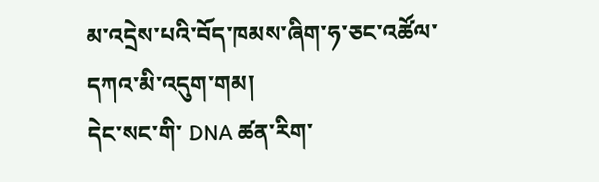མ་འདྲེས་པའི་བོད་ཁམས་ཞིག་ཧ་ཅང་འཚོལ་དཀའ་མི་འདུག་གམ།
དེང་སང་གི་ DNA ཚན་རིག་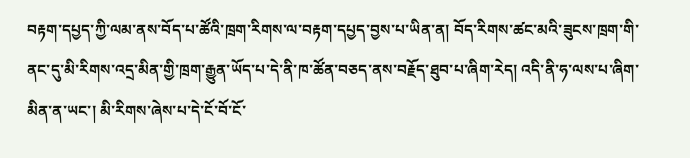བརྟག་དཔྱད་ཀྱི་ལམ་ནས་བོད་པ་ཚོའི་ཁྲག་རིགས་ལ་བརྟག་དཔྱད་བྱས་པ་ཡིན་ན། བོད་རིགས་ཚང་མའི་ཟུངས་ཁྲག་གི་ནང་དུ་མི་རིགས་འདྲ་མིན་གྱི་ཁྲག་རྒྱུན་ཡོད་པ་དེ་ནི་ཁ་ཚོན་བཅད་ནས་བརྗོད་ཐུབ་པ་ཞིག་རེད། འདི་ནི་ཧ་ལས་པ་ཞིག་མིན་ན་ཡང་། མི་རིགས་ཞེས་པ་དེ་ངོ་བོ་ངོ་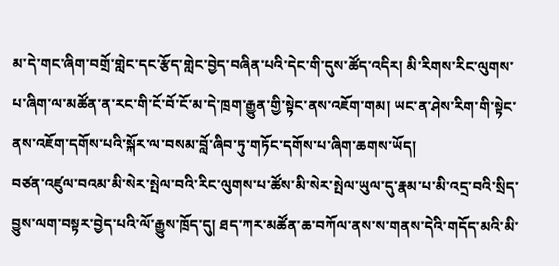མ་དེ་གང་ཞིག་བགྲོ་གླེང་དང་རྩོད་གླེང་བྱེད་བཞིན་པའི་དེང་གི་དུས་ཚོད་འདིར། མི་རིགས་རིང་ལུགས་པ་ཞིག་ལ་མཚོན་ན་རང་གི་ངོ་བོ་ངོ་མ་དེ་ཁྲག་རྒྱུན་གྱི་སྟེང་ནས་འཇོག་གམ། ཡང་ན་ཤེས་རིག་གི་སྟེང་ནས་འཇོག་དགོས་པའི་སྐོར་ལ་བསམ་བློ་ཞིབ་ཏུ་གཏོང་དགོས་པ་ཞིག་ཆགས་ཡོད།
བཙན་འཛུལ་བའམ་མི་སེར་སྤེལ་བའི་རིང་ལུགས་པ་ཚོས་མི་སེར་སྤེལ་ཡུལ་དུ་རྣམ་པ་མི་འདྲ་བའི་སྲིད་བྱུས་ལག་བསྟར་བྱེད་པའི་ལོ་རྒྱུས་ཁྲོད་དུ། ཐད་ཀར་མཚོན་ཆ་བཀོལ་ནས་ས་གནས་དེའི་གདོད་མའི་མི་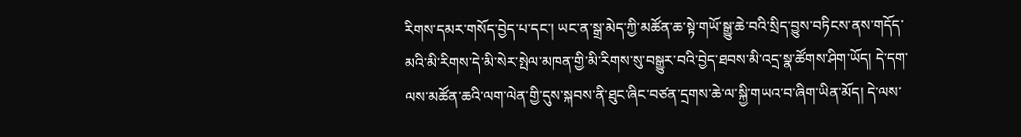རིགས་དམར་གསོད་བྱེད་པ་དང་། ཡང་ན་སྒྲ་མེད་ཀྱི་མཚོན་ཆ་སྟེ་གཡོ་སྒྱུ་ཆེ་བའི་སྲིད་བྱུས་བཏིངས་ནས་གདོད་མའི་མི་རིགས་དེ་མི་སེར་སྤེལ་མཁན་གྱི་མི་རིགས་སུ་བསྒྱུར་བའི་བྱེད་ཐབས་མི་འདྲ་སྣ་ཚོགས་ཤིག་ཡོད། དེ་དག་ལས་མཚོན་ཆའི་ལག་ལེན་གྱི་དུས་སྐབས་ནི་ཐུང་ཞིང་བཙན་དྲགས་ཆེ་ལ་སྐྱི་གཡའ་བ་ཞིག་ཡིན་མོད། དེ་ལས་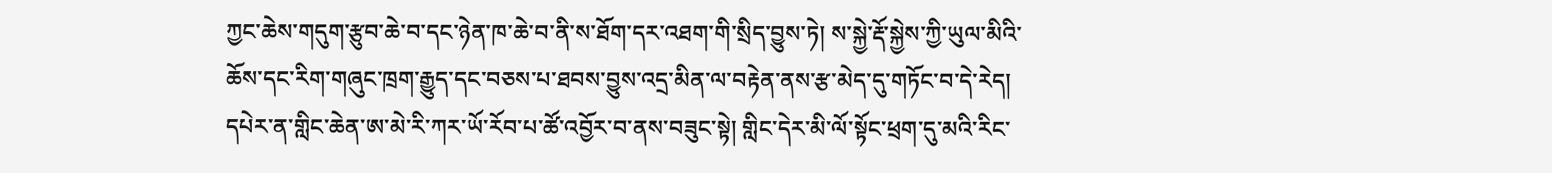ཀྱང་ཆེས་གདུག་རྩུབ་ཆེ་བ་དང་ཉེན་ཁ་ཆེ་བ་ནི་ས་ཐོག་དར་འཐག་གི་སྲིད་བྱུས་ཏེ། ས་སྐྱེ་རྡོ་སྐྱེས་ཀྱི་ཡུལ་མིའི་ཆོས་དང་རིག་གཞུང་ཁྲག་རྒྱུད་དང་བཅས་པ་ཐབས་བྱུས་འདྲ་མིན་ལ་བརྟེན་ནས་རྩ་མེད་དུ་གཏོང་བ་དེ་རེད།
དཔེར་ན་གླིང་ཆེན་ཨ་མེ་རི་ཀར་ཡོ་རོབ་པ་ཚོ་འབྱོར་བ་ནས་བཟུང་སྟེ། གླིང་དེར་མི་ལོ་སྟོང་ཕྲག་དུ་མའི་རིང་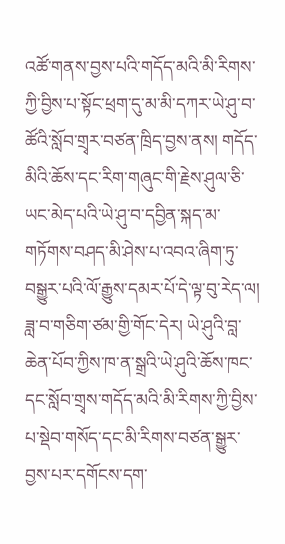འཚོ་གནས་བྱས་པའི་གདོད་མའི་མི་རིགས་ཀྱི་བྱིས་པ་སྟོང་ཕྲག་དུ་མ་མི་དཀར་ཡེ་ཤུ་བ་ཚོའི་སློབ་གྲྭར་བཙན་ཁྲིད་བྱས་ནས། གདོད་མིའི་ཆོས་དང་རིག་གཞུང་གི་རྗེས་ཤུལ་ཅི་ཡང་མེད་པའི་ཡེ་ཤུ་བ་དབྱིན་སྐད་མ་གཏོགས་བཤད་མི་ཤེས་པ་འབའ་ཞིག་ཏུ་བསྒྱུར་པའི་ལོ་རྒྱུས་དམར་པོ་དེ་ལྟ་བུ་རེད་ལ། ཟླ་བ་གཅིག་ཙམ་གྱི་གོང་དེར། ཡེ་ཤུའི་བླ་ཆེན་པོབ་ཀྱིས་ཁ་ན་སྒྲའི་ཡེ་ཤུའི་ཆོས་ཁང་དང་སློབ་གྲྭས་གདོད་མའི་མི་རིགས་ཀྱི་བྱིས་པ་སྡེབ་གསོད་དང་མི་རིགས་བཙན་སྒྱུར་བྱས་པར་དགོངས་དག་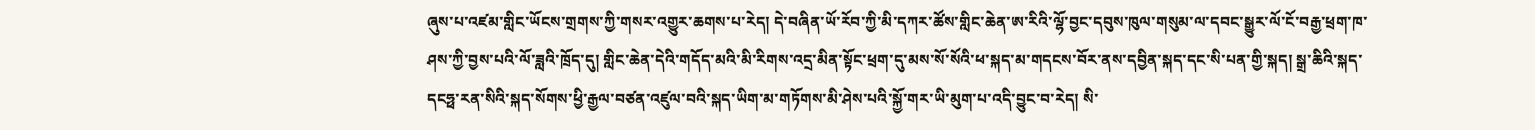ཞུས་པ་འཛམ་གླིང་ཡོངས་གྲགས་ཀྱི་གསར་འགྱུར་ཆགས་པ་རེད། དེ་བཞིན་ཡོ་རོབ་ཀྱི་མི་དཀར་ཚོས་གླིང་ཆེན་ཨ་རིའི་ལྷོ་བྱང་དབུས་ཁུལ་གསུམ་ལ་དབང་སྒྱུར་ལོ་ངོ་བརྒྱ་ཕྲག་ཁ་ཤས་ཀྱི་བྱས་པའི་ལོ་ཟླའི་ཁྲོད་དུ། གླིང་ཆེན་དེའི་གདོད་མའི་མི་རིགས་འདྲ་མིན་སྟོང་ཕྲག་དུ་མས་སོ་སོའི་ཕ་སྐད་མ་གདངས་བོར་ནས་དབྱིན་སྐད་དང་སི་པན་གྱི་སྐད། སྒྲ་ཆིའི་སྐད་དངཧྥ་རན་སིའི་སྐད་སོགས་ཕྱི་རྒྱལ་བཙན་འཛུལ་བའི་སྐད་ཡིག་མ་གཏོགས་མི་ཤེས་པའི་སྐྱོ་གར་ཡི་མུག་པ་འདི་བྱུང་བ་རེད། སི་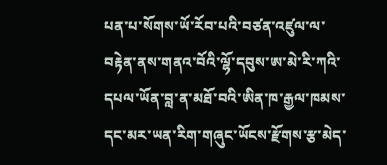པན་པ་སོགས་ཡོ་རོབ་པའི་བཙན་འཛུལ་ལ་བརྟེན་ནས་གནའ་བོའི་ལྷོ་དབུས་ཨ་མེ་རི་ཀའི་དཔལ་ཡོན་བླ་ན་མཐོ་བའི་ཨིན་ཁ་རྒྱལ་ཁམས་དང་མར་ཡན་རིག་གཞུང་ཡོངས་རྫོགས་རྩ་མེད་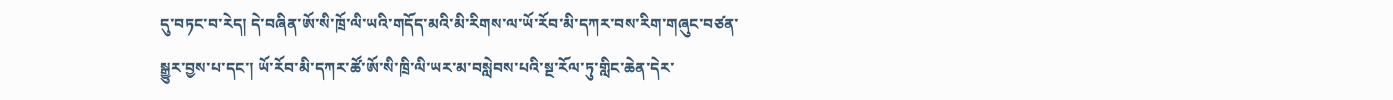དུ་བཏང་བ་རེད། དེ་བཞིན་ཨོ་སི་ཁྲོ་ལི་ཡའི་གདོད་མའི་མི་རིགས་ལ་ཡོ་རོབ་མི་དཀར་བས་རིག་གཞུང་བཙན་སྒྱུར་བྱས་པ་དང་། ཡོ་རོབ་མི་དཀར་ཚོ་ཨོ་སི་ཁྲི་ལི་ཡར་མ་བསླེབས་པའི་སྔ་རོལ་ཏུ་གླིང་ཆེན་དེར་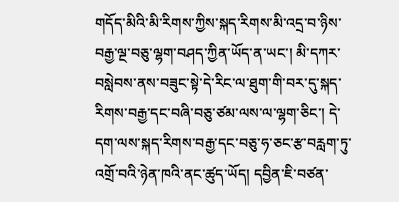གདོད་མིའི་མི་རིགས་ཀྱིས་སྐད་རིགས་མི་འདྲ་བ་ཉིས་བརྒྱ་ལྔ་བཅུ་ལྷག་བཤད་ཀྱིན་ཡོད་ན་ཡང་། མི་དཀར་བསླེབས་ནས་བཟུང་སྟེ་དེ་རིང་ལ་ཐུག་གི་བར་དུ་སྐད་རིགས་བརྒྱ་དང་བཞི་བཅུ་ཙམ་ལས་ལ་ལྷག་ཅིང་། དེ་དག་ལས་སྐད་རིགས་བརྒྱ་དང་བཅུ་ཧ་ཅང་རྩ་བརླག་ཏུ་འགྲོ་བའི་ཉེན་ཁའི་ནང་ཚུད་ཡོད། དབྱིན་ཇི་བཙན་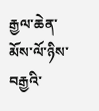རྒྱལ་ཆེན་མོས་ལོ་ཉིས་བརྒྱའི་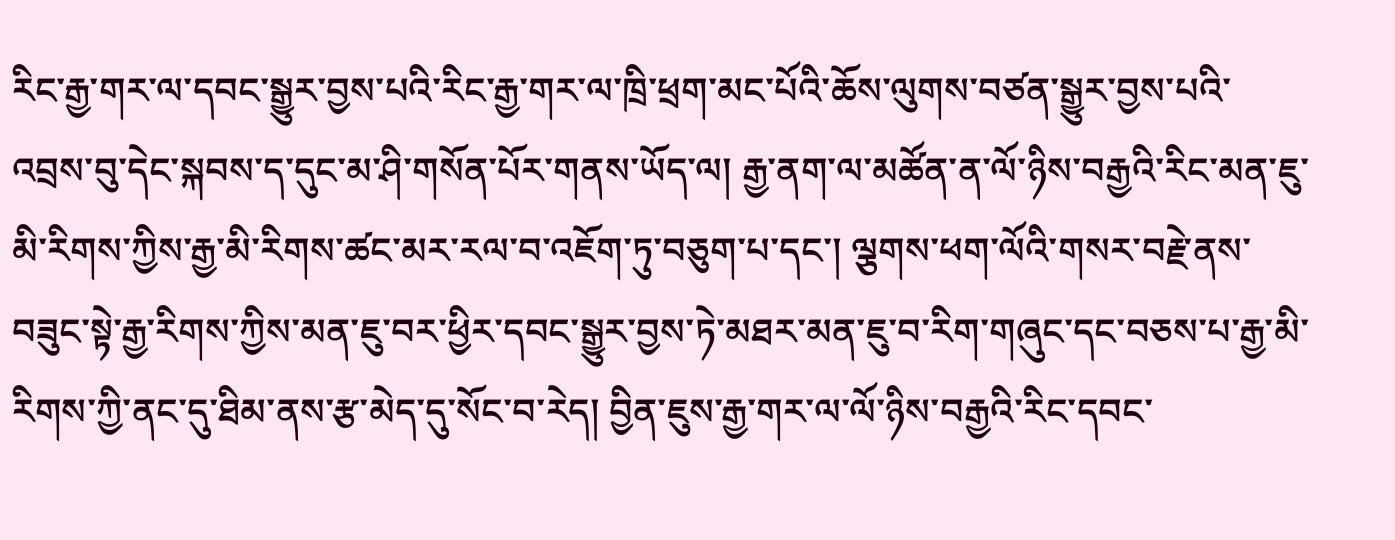རིང་རྒྱ་གར་ལ་དབང་སྒྱུར་བྱས་པའི་རིང་རྒྱ་གར་ལ་ཁྲི་ཕྲག་མང་པོའི་ཆོས་ལུགས་བཙན་སྒྱུར་བྱས་པའི་འབྲས་བུ་དེང་སྐབས་ད་དུང་མ་ཤི་གསོན་པོར་གནས་ཡོད་ལ། རྒྱ་ནག་ལ་མཚོན་ན་ལོ་ཉིས་བརྒྱའི་རིང་མན་ཇུ་མི་རིགས་ཀྱིས་རྒྱ་མི་རིགས་ཚང་མར་རལ་བ་འཇོག་ཏུ་བཅུག་པ་དང་། ལྕགས་ཕག་ལོའི་གསར་བརྗེ་ནས་བཟུང་སྟེ་རྒྱ་རིགས་ཀྱིས་མན་ཇུ་བར་ཕྱིར་དབང་སྒྱུར་བྱས་ཏེ་མཐར་མན་ཇུ་བ་རིག་གཞུང་དང་བཅས་པ་རྒྱ་མི་རིགས་ཀྱི་ནང་དུ་ཐིམ་ནས་རྩ་མེད་དུ་སོང་བ་རེད། བྱིན་ཇུས་རྒྱ་གར་ལ་ལོ་ཉིས་བརྒྱའི་རིང་དབང་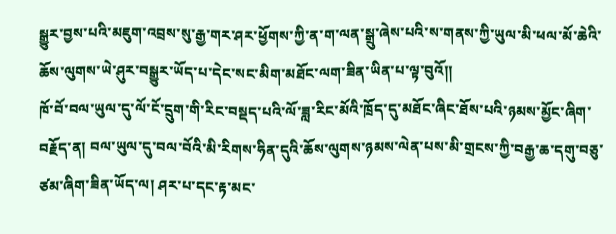སྒྱུར་བྱས་པའི་མཇུག་འབྲས་སུ་རྒྱ་གར་ཤར་ཕྱོགས་ཀྱི་ན་ག་ལན་སྒྲུ་ཞེས་པའི་ས་གནས་ཀྱི་ཡུལ་མི་ཕལ་མོ་ཆེའི་ཆོས་ལུགས་ཡེ་ཤུར་བསྒྱུར་ཡོད་པ་དེང་སང་མིག་མཐོང་ལག་ཟིན་ཡིན་པ་ལྟ་བུའོ།།
ཁོ་བོ་བལ་ཡུལ་དུ་ལོ་ངོ་དྲུག་གི་རིང་བསྡད་པའི་ལོ་ཟླ་རིང་མོའི་ཁྲོད་དུ་མཐོང་ཞིང་ཐོས་པའི་ཉམས་མྱོང་ཞིག་བརྗོད་ན། བལ་ཡུལ་དུ་བལ་བོའི་མི་རིགས་ཧིན་དུའི་ཆོས་ལུགས་ཉམས་ལེན་པས་མི་གྲངས་ཀྱི་བརྒྱ་ཆ་དགུ་བཅུ་ཙམ་ཞིག་ཟིན་ཡོད་ལ། ཤར་པ་དང་རྟ་མང་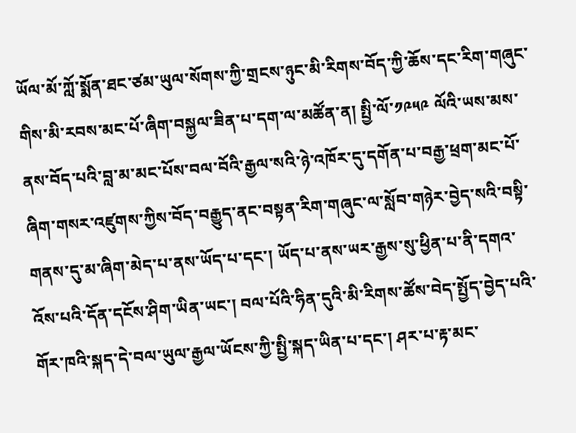ཡོལ་མོ་ཀློ་སྨོན་ཐང་ཙམ་ཡུལ་སོགས་ཀྱི་གྲངས་ཉུང་མི་རིགས་བོད་ཀྱི་ཆོས་དང་རིག་གཞུང་གིས་མི་རབས་མང་པོ་ཞིག་བསྐྱལ་ཟིན་པ་དག་ལ་མཚོན་ན། སྤྱི་ལོ་༡༩༥༩ ལོའི་ཡས་མས་ནས་བོད་པའི་བླ་མ་མང་པོས་བལ་བོའི་རྒྱལ་སའི་ཉེ་འཁོར་དུ་དགོན་པ་བརྒྱ་ཕྲག་མང་པོ་ཞིག་གསར་འཛུགས་ཀྱིས་བོད་བརྒྱུད་ནང་བསྟན་རིག་གཞུང་ལ་སློབ་གཉེར་བྱེད་སའི་བསྟི་གནས་དུ་མ་ཞིག་མེད་པ་ནས་ཡོད་པ་དང་། ཡོད་པ་ནས་ཡར་རྒྱས་སུ་ཕྱིན་པ་ནི་དགའ་འོས་པའི་དོན་དངོས་ཤིག་ཡིན་ཡང་། བལ་པོའི་ཧིན་དུའི་མི་རིགས་ཚོས་བེད་སྤྱོད་བྱེད་པའི་གོར་ཁའི་སྐད་དེ་བལ་ཡུལ་རྒྱལ་ཡོངས་ཀྱི་སྤྱི་སྐད་ཡིན་པ་དང་། ཤར་པ་རྟ་མང་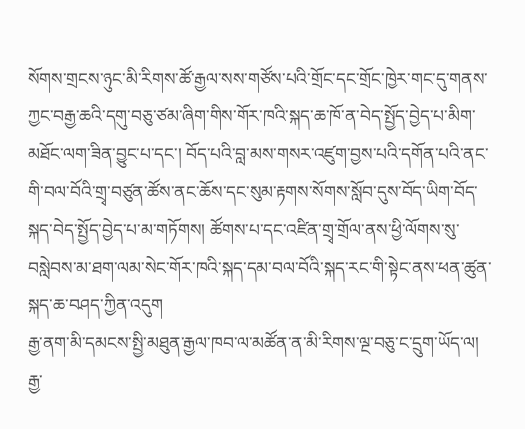སོགས་གྲངས་ཉུང་མི་རིགས་ཚོ་རྒྱལ་སས་གཙོས་པའི་གྲོང་དང་གྲོང་ཁྱེར་གང་དུ་གནས་ཀྱང་བརྒྱ་ཆའི་དགུ་བཅུ་ཙམ་ཞིག་གིས་གོར་ཁའི་སྐད་ཆ་ཁོ་ན་བེད་སྤྱོད་བྱེད་པ་མིག་མཐོང་ལག་ཟིན་བྱུང་པ་དང་། བོད་པའི་བླ་མས་གསར་འཛུག་བྱས་པའི་དགོན་པའི་ནང་གི་བལ་བོའི་གྲྭ་བཙུན་ཚོས་ནང་ཆོས་དང་སུམ་རྟགས་སོགས་སློབ་དུས་བོད་ཡིག་བོད་སྐད་བེད་སྤྱོད་བྱེད་པ་མ་གཏོགས། ཚོགས་པ་དང་འཛིན་གྲྭ་གྲོལ་ནས་ཕྱི་ལོགས་སུ་བསླེབས་མ་ཐག་ལམ་སེང་གོར་ཁའི་སྐད་དམ་བལ་བོའི་སྐད་རང་གི་སྟེང་ནས་ཕན་ཚུན་སྐད་ཆ་བཤད་ཀྱིན་འདུག
རྒྱ་ནག་མི་དམངས་སྤྱི་མཐུན་རྒྱལ་ཁབ་ལ་མཚོན་ན་མི་རིགས་ལྔ་བཅུ་ང་དྲུག་ཡོད་ལ། རྒྱ་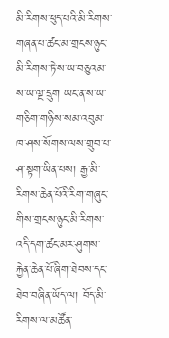མི་རིགས་ཕུད་པའི་མི་རིགས་གཞན་པ་ཚང་མ་གྲངས་ཉུང་མི་རིགས་ཏེ་ས་ཡ་བཅུའམ་ས་ཡ་ལྔ་དྲུག ཡང་ན་ས་ཡ་གཅིག་གཉིས་སམ་འབུམ་ཁ་ཤས་སོགས་ལས་གྲུབ་པ་ཤ་སྟག་ཡིན་པས། རྒྱ་མི་རིགས་ཆེན་པོའི་རིག་གཞུང་གིས་གྲངས་ཉུང་མི་རིགས་འདི་དག་ཚང་མར་ཤུགས་རྐྱེན་ཆེན་པོ་ཞིག་ཐེབས་དང་ཐེབ་བཞིན་ཡོད་ལ། བོད་མི་རིགས་ལ་མཚོན་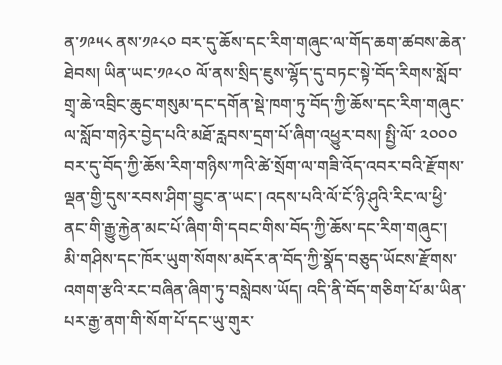ན་༡༩༥༨ ནས་༡༩༨༠ བར་དུ་ཆོས་དང་རིག་གཞུང་ལ་གོད་ཆག་ཚབས་ཆེན་ཐེབས། ཡིན་ཡང་༡༩༨༠ ལོ་ནས་སྲིད་ཇུས་ལྷོད་དུ་བཏང་སྟེ་བོད་རིགས་སློབ་གྲྭ་ཆེ་འབྲིང་ཆུང་གསུམ་དང་དགོན་སྡེ་ཁག་ཏུ་བོད་ཀྱི་ཆོས་དང་རིག་གཞུང་ལ་སློབ་གཉེར་བྱེད་པའི་མཐོ་རླབས་དྲག་པོ་ཞིག་འཕྱུར་བས། སྤྱི་ལོ་ ༢༠༠༠ བར་དུ་བོད་ཀྱི་ཆོས་རིག་གཉིས་ཀའི་ཚེ་སྲོག་ལ་གཟི་འོད་འབར་བའི་རྫོགས་ལྡན་གྱི་དུས་རབས་ཤིག་བྱུང་ན་ཡང་། འདས་པའི་ལོ་ངོ་ཉི་ཤུའི་རིང་ལ་ཕྱི་ནང་གི་རྒྱུ་རྐྱེན་མང་པོ་ཞིག་གི་དབང་གིས་བོད་ཀྱི་ཆོས་དང་རིག་གཞུང་། མི་གཤིས་དང་ཁོར་ཡུག་སོགས་མདོར་ན་བོད་ཀྱི་སྣོད་བཅུད་ཡོངས་རྫོགས་འགག་རྩའི་རང་བཞིན་ཞིག་ཏུ་བསླེབས་ཡོད། འདི་ནི་བོད་གཅིག་པོ་མ་ཡིན་པར་རྒྱ་ནག་གི་སོག་པོ་དང་ཡུ་གུར་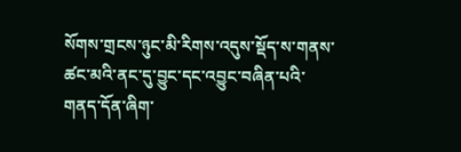སོགས་གྲངས་ཉུང་མི་རིགས་འདུས་སྡོད་ས་གནས་ཚང་མའི་ནང་དུ་བྱུང་དང་འབྱུང་བཞིན་པའི་གནད་དོན་ཞིག་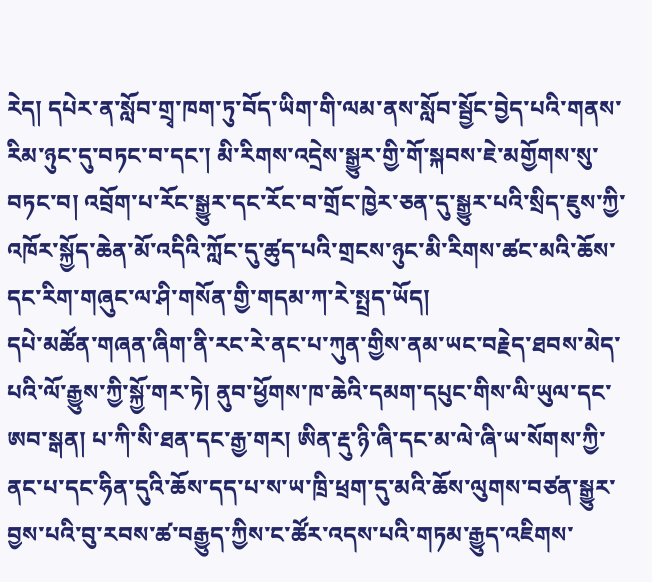རེད། དཔེར་ན་སློབ་གྲྭ་ཁག་ཏུ་བོད་ཡིག་གི་ལམ་ནས་སློབ་སྦྱོང་བྱེད་པའི་གནས་རིམ་ཉུང་དུ་བཏང་བ་དང་། མི་རིགས་འདྲེས་སྒྱུར་གྱི་གོ་སྐབས་ཇེ་མགྱོགས་སུ་བཏང་བ། འབྲོག་པ་རོང་སྒྱུར་དང་རོང་བ་གྲོང་ཁྱེར་ཅན་དུ་སྒྱུར་པའི་སྲིད་ཇུས་ཀྱི་འཁོར་སྐྱོད་ཆེན་མོ་འདིའི་ཀློང་དུ་ཚུད་པའི་གྲངས་ཉུང་མི་རིགས་ཚང་མའི་ཆོས་དང་རིག་གཞུང་ལ་ཤི་གསོན་གྱི་གདམ་ཀ་རེ་སྤྲད་ཡོད།
དཔེ་མཚོན་གཞན་ཞིག་ནི་རང་རེ་ནང་པ་ཀུན་གྱིས་ནམ་ཡང་བརྗེད་ཐབས་མེད་པའི་ལོ་རྒྱུས་ཀྱི་སྐྱོ་གར་ཏེ། ནུབ་ཕྱོགས་ཁ་ཆེའི་དམག་དཔུང་གིས་ལི་ཡུལ་དང་ཨབ་སྒན། པ་ཀི་སི་ཐན་དང་རྒྱ་གར། ཨིན་རྡུ་ཉི་ཞི་དང་མ་ལེ་ཞི་ཡ་སོགས་ཀྱི་ནང་པ་དང་ཧིན་དུའི་ཆོས་དད་པ་ས་ཡ་ཁྲི་ཕྲག་དུ་མའི་ཆོས་ལུགས་བཙན་སྒྱུར་བྱས་པའི་བུ་རབས་ཚ་བརྒྱུད་ཀྱིས་ང་ཚོར་འདས་པའི་གཏམ་རྒྱུད་འཇིགས་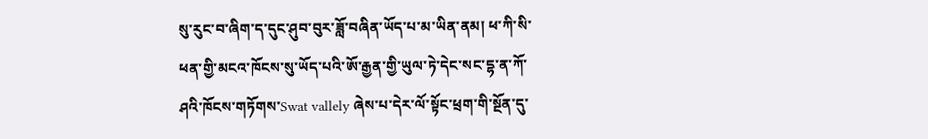སུ་རུང་བ་ཞིག་ད་དུང་ཤུབ་བུར་ཟློ་བཞིན་ཡོད་པ་མ་ཡིན་ནམ། ཕ་ཀི་སི་ཕན་གྱི་མངའ་ཁོངས་སུ་ཡོད་པའི་ཨོ་རྒྱན་གྱི་ཡུལ་ཏེ་དེང་སང་དྷ་ན་ཀོ་ཤའི་ཁོངས་གཏོགས་Swat vallely ཞེས་པ་དེར་ལོ་སྟོང་ཕྲག་གི་སྔོན་དུ་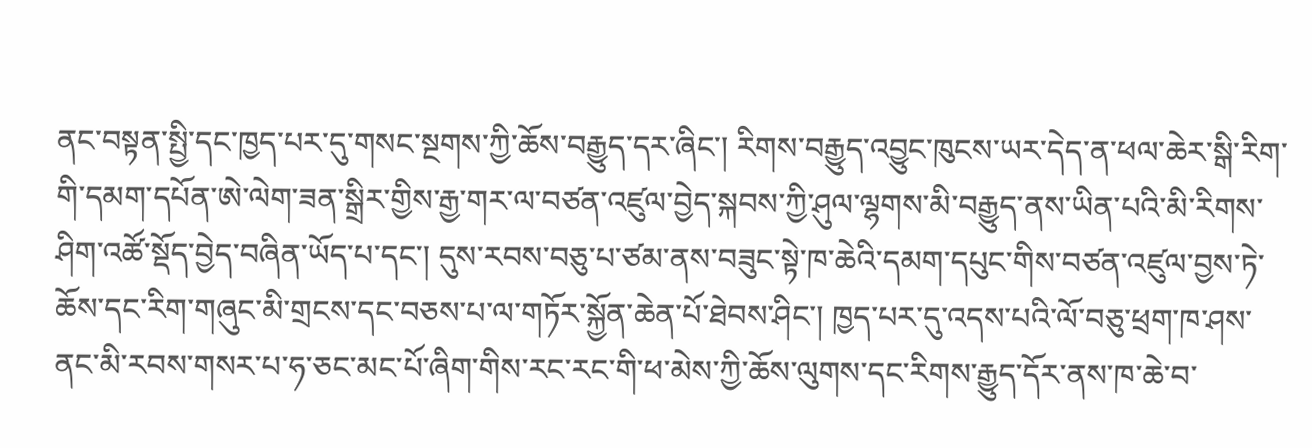ནང་བསྟན་སྤྱི་དང་ཁྱད་པར་དུ་གསང་སྔགས་ཀྱི་ཆོས་བརྒྱུད་དར་ཞིང་། རིགས་བརྒྱུད་འབྱུང་ཁུངས་ཡར་དེད་ན་ཕལ་ཆེར་སྒི་རིག་གི་དམག་དཔོན་ཨེ་ལེག་ཟན་སྒྲིར་གྱིས་རྒྱ་གར་ལ་བཙན་འཛུལ་བྱེད་སྐབས་ཀྱི་ཤུལ་ལྷགས་མི་བརྒྱུད་ནས་ཡིན་པའི་མི་རིགས་ཤིག་འཚོ་སྡོད་བྱེད་བཞིན་ཡོད་པ་དང་། དུས་རབས་བཅུ་པ་ཙམ་ནས་བཟུང་སྟེ་ཁ་ཆེའི་དམག་དཔུང་གིས་བཙན་འཛུལ་བྱས་ཏེ་ཆོས་དང་རིག་གཞུང་མི་གྲངས་དང་བཅས་པ་ལ་གཏོར་སྐྱོན་ཆེན་པོ་ཐེབས་ཤིང་། ཁྱད་པར་དུ་འདས་པའི་ལོ་བཅུ་ཕྲག་ཁ་ཤས་ནང་མི་རབས་གསར་པ་ཧ་ཅང་མང་པོ་ཞིག་གིས་རང་རང་གི་ཕ་མེས་ཀྱི་ཆོས་ལུགས་དང་རིགས་རྒྱུད་དོར་ནས་ཁ་ཆེ་བ་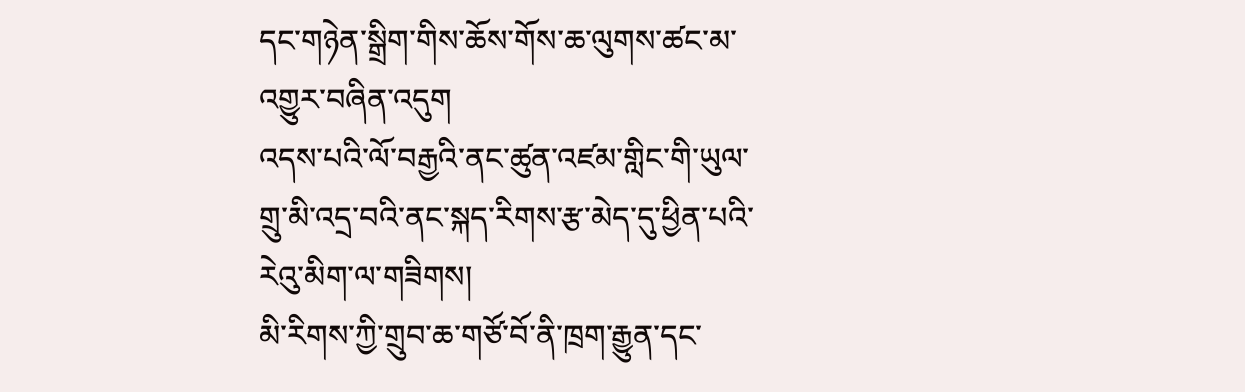དང་གཉེན་སྒྲིག་གིས་ཆོས་གོས་ཆ་ལུགས་ཚང་མ་འགྱུར་བཞིན་འདུག
འདས་པའི་ལོ་བརྒྱའི་ནང་ཚུན་འཛམ་གླིང་གི་ཡུལ་གྲུ་མི་འདྲ་བའི་ནང་སྐད་རིགས་རྩ་མེད་དུ་ཕྱིན་པའི་རེའུ་མིག་ལ་གཟིགས།
མི་རིགས་ཀྱི་གྲུབ་ཆ་གཙོ་བོ་ནི་ཁྲག་རྒྱུན་དང་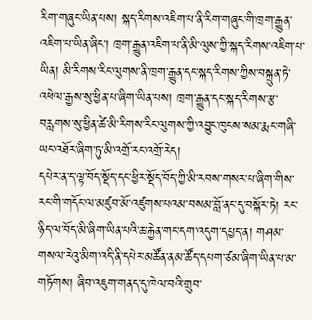རིག་གཞུང་ཡིན་པས། སྐད་རིགས་འཇིག་པ་ནི་རིག་གཞུང་གི་ཁྲག་རྒྱུན་འཇིག་པ་ཡིན་ཞིང་། ཁྲག་རྒྱུན་འཇིག་པ་ནི་མི་ལུས་ཀྱི་སྐད་རིགས་འཇིག་པ་ཡིན། མི་རིགས་རིང་ལུགས་ནི་ཁྲག་རྒྱུན་དང་སྐད་རིགས་ཀྱིས་བསྐྲུན་ཏེ་འཕེལ་རྒྱས་སུ་ཕྱིན་པ་ཞིག་ཡིན་པས། ཁྲག་རྒྱུན་དང་སྐད་རིགས་རྩ་བརླགས་སུ་ཕྱིན་ཚེ་མི་རིགས་རིང་ལུགས་ཀྱི་འབྱུང་ཁུངས་སམ་རྨང་གཞི་ཡང་འཐོར་ཞིག་ཏུ་མི་འགྲོ་རང་འགྲོ་རེད།
དཔེར་ན་ད་ལྟ་བོད་སྡོད་དང་ཕྱིར་སྡོད་བོད་ཀྱི་མི་རབས་གསར་པ་ཞིག་གིས་རང་གི་གདོང་ལ་མཛུབ་མོ་འཛུགས་པའམ་བསམ་བློ་ནང་དུ་བསྐོར་ཏེ། རང་ཉིད་ལ་བོད་མི་ཞིག་ཡིན་པའི་ཆ་རྐྱེན་གང་དག་འདུག་དཔྱད་ན། གཤམ་གསལ་རེའུ་མིག་འདི་ནི་དཔེར་མཚོན་ནམ་ཚོད་དཔག་ཙམ་ཞིག་ཡིན་པ་མ་གཏོགས། ཞིབ་འཇུག་གནད་དུ་ཁེལ་བའི་གྲུབ་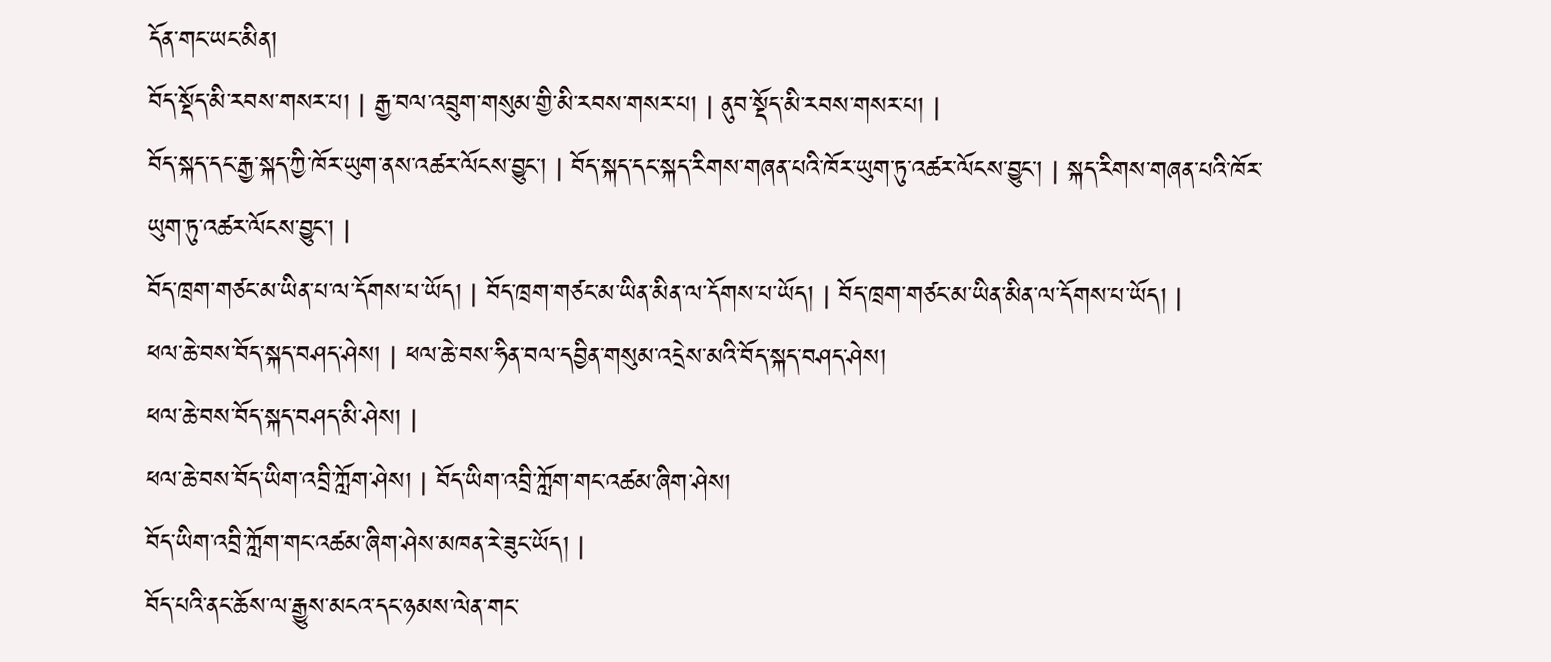དོན་གང་ཡང་མིན།
བོད་སྡོད་མི་རབས་གསར་པ། | རྒྱ་བལ་འབྲུག་གསུམ་གྱི་མི་རབས་གསར་པ། | ནུབ་སྡོད་མི་རབས་གསར་པ། |
བོད་སྐད་དང་རྒྱ་སྐད་ཀྱི་ཁོར་ཡུག་ནས་འཚར་ལོངས་བྱུང་། | བོད་སྐད་དང་སྐད་རིགས་གཞན་པའི་ཁོར་ཡུག་ཏུ་འཚར་ལོངས་བྱུང་། | སྐད་རིགས་གཞན་པའི་ཁོར་ཡུག་ཏུ་འཚར་ལོངས་བྱུང་། |
བོད་ཁྲག་གཙང་མ་ཡིན་པ་ལ་དོགས་པ་ཡོད། | བོད་ཁྲག་གཙང་མ་ཡིན་མིན་ལ་དོགས་པ་ཡོད། | བོད་ཁྲག་གཙང་མ་ཡིན་མིན་ལ་དོགས་པ་ཡོད། |
ཕལ་ཆེ་བས་བོད་སྐད་བཤད་ཤེས། | ཕལ་ཆེ་བས་ཧིན་བལ་དབྱིན་གསུམ་འདྲེས་མའི་བོད་སྐད་བཤད་ཤེས།
ཕལ་ཆེ་བས་བོད་སྐད་བཤད་མི་ཤེས། |
ཕལ་ཆེ་བས་བོད་ཡིག་འབྲི་ཀློག་ཤེས། | བོད་ཡིག་འབྲི་ཀློག་གང་འཚམ་ཞིག་ཤེས།
བོད་ཡིག་འབྲི་ཀློག་གང་འཚམ་ཞིག་ཤེས་མཁན་རེ་ཟུང་ཡོད། |
བོད་པའི་ནང་ཆོས་ལ་རྒྱུས་མངའ་དང་ཉམས་ལེན་གང་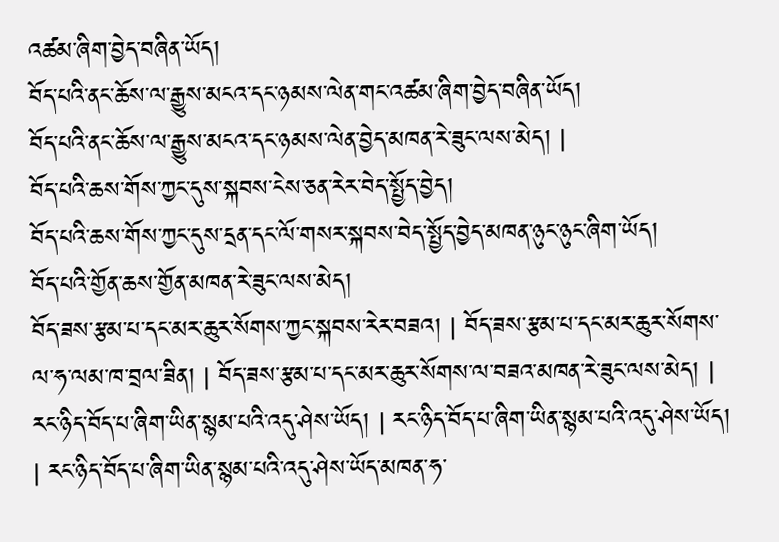འཚམ་ཞིག་བྱེད་བཞིན་ཡོད།
བོད་པའི་ནང་ཆོས་ལ་རྒྱུས་མངའ་དང་ཉམས་ལེན་གང་འཚམ་ཞིག་བྱེད་བཞིན་ཡོད།
བོད་པའི་ནང་ཆོས་ལ་རྒྱུས་མངའ་དང་ཉམས་ལེན་བྱེད་མཁན་རེ་ཟུང་ལས་མེད། |
བོད་པའི་ཆས་གོས་ཀྱང་དུས་སྐབས་ངེས་ཅན་རེར་བེད་སྤྱོད་བྱེད།
བོད་པའི་ཆས་གོས་ཀྱང་དུས་དྲན་དང་ལོ་གསར་སྐབས་བེད་སྤྱོད་བྱེད་མཁན་ཉུང་ཉུང་ཞིག་ཡོད།
བོད་པའི་གྱོན་ཆས་གྱོན་མཁན་རེ་ཟུང་ལས་མེད།
བོད་ཟས་རྩམ་པ་དང་མར་ཆུར་སོགས་ཀྱང་སྐབས་རེར་བཟའ། | བོད་ཟས་རྩམ་པ་དང་མར་ཆུར་སོགས་ལ་ཧ་ལམ་ཁ་བྲལ་ཟིན། | བོད་ཟས་རྩམ་པ་དང་མར་ཆུར་སོགས་ལ་བཟའ་མཁན་རེ་ཟུང་ལས་མེད། |
རང་ཉིད་བོད་པ་ཞིག་ཡིན་སྙམ་པའི་འདུ་ཤེས་ཡོད། | རང་ཉིད་བོད་པ་ཞིག་ཡིན་སྙམ་པའི་འདུ་ཤེས་ཡོད། | རང་ཉིད་བོད་པ་ཞིག་ཡིན་སྙམ་པའི་འདུ་ཤེས་ཡོད་མཁན་ཧ་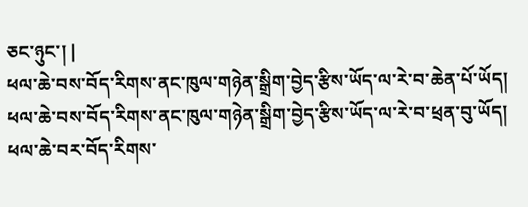ཅང་ཉུང་། |
ཕལ་ཆེ་བས་བོད་རིགས་ནང་ཁུལ་གཉེན་སྒྲིག་བྱེད་རྩིས་ཡོད་ལ་རེ་བ་ཆེན་པོ་ཡོད།
ཕལ་ཆེ་བས་བོད་རིགས་ནང་ཁུལ་གཉེན་སྒྲིག་བྱེད་རྩིས་ཡོད་ལ་རེ་བ་ཕྲན་བུ་ཡོད།
ཕལ་ཆེ་བར་བོད་རིགས་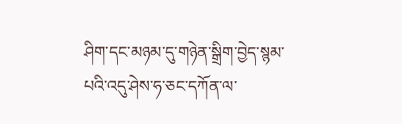ཤིག་དང་མཉམ་དུ་གཉེན་སྒྲིག་བྱེད་སྙམ་པའི་འདུ་ཤེས་ཧ་ཅང་དཀོན་ལ་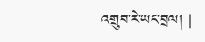འགྲུབ་རེ་ཡང་བྲལ། |